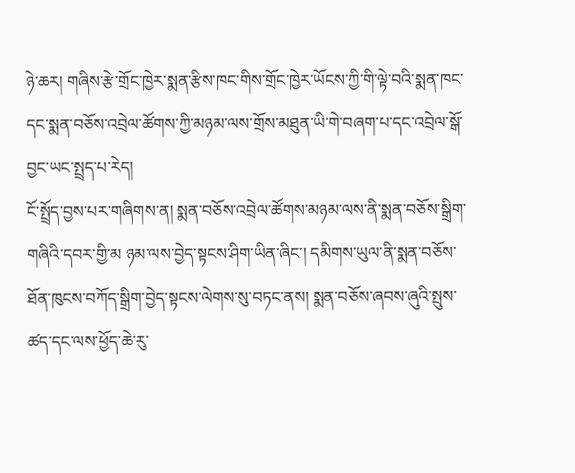ཉེ་ཆར། གཞིས་རྩེ་གྲོང་ཁྱེར་སྨན་རྩིས་ཁང་གིས་གྲོང་ཁྱེར་ཡོངས་ཀྱི་གི་ལྟེ་བའི་སྨན་ཁང་དང་སྨན་བཅོས་འབྲེལ་ཚོགས་ཀྱི་མཉམ་ལས་གྲོས་མཐུན་ཡི་གེ་བཞག་པ་དང་འབྲེལ་སྒོ་བྱང་ཡང་སྤྲད་པ་རེད།
ངོ་སྤྲོད་བྱས་པར་གཞིགས་ན། སྨན་བཅོས་འབྲེལ་ཚོགས་མཉམ་ལས་ནི་སྨན་བཅོས་སྒྲིག་གཞིའི་དབར་གྱི་མ ཉམ་ལས་བྱེད་སྟངས་ཤིག་ཡིན་ཞིང་། དམིགས་ཡུལ་ནི་སྨན་བཅོས་ཐོན་ཁུངས་བཀོད་སྒྲིག་བྱེད་སྟངས་ལེགས་སུ་བཏང་ནས། སྨན་བཅོས་ཞབས་ཞུའི་སྤུས་ཚད་དང་ལས་ཕྱོད་ཆེ་རུ་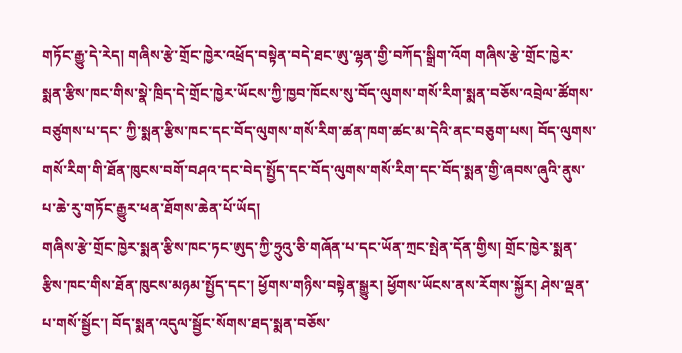གཏོང་རྒྱུ་དེ་རེད། གཞིས་རྩེ་གྲོང་ཁྱེར་འཕྲོད་བསྟེན་བདེ་ཐང་ཨུ་ལྷན་གྱི་བཀོད་སྒྲིག་འོག གཞིས་རྩེ་གྲོང་ཁྱེར་སྨན་རྩིས་ཁང་གིས་སྣེ་ཁྲིད་དེ་གྲོང་ཁྱེར་ཡོངས་ཀྱི་ཁྱབ་ཁོངས་སུ་བོད་ལུགས་གསོ་རིག་སྨན་བཅོས་འབྲེལ་ཚོགས་བཙུགས་པ་དང་ ཀྱི་སྨན་རྩིས་ཁང་དང་བོད་ལུགས་གསོ་རིག་ཚན་ཁག་ཚང་མ་དེའི་ནང་བཅུག་པས། བོད་ལུགས་གསོ་རིག་གི་ཐོན་ཁུངས་བགོ་བཤའ་དང་བེད་སྤྱོད་དང་བོད་ལུགས་གསོ་རིག་དང་བོད་སྨན་གྱི་ཞབས་ཞུའི་ནུས་པ་ཆེ་རུ་གཏོང་རྒྱུར་ཕན་ཐོགས་ཆེན་པོ་ཡོད།
གཞིས་རྩེ་གྲོང་ཁྱེར་སྨན་རྩིས་ཁང་ཏང་ཨུད་ཀྱི་ཧྲུའུ་ཅི་གཞོན་པ་དང་ཡོན་ཀྲང་སྤེན་དོན་གྱིས། གྲོང་ཁྱེར་སྨན་རྩིས་ཁང་གིས་ཐོན་ཁུངས་མཉམ་སྤྱོད་དང་། ཕྱོགས་གཉིས་བསྟེན་སྒྱུར། ཕྱོགས་ཡོངས་ནས་རོགས་སྐྱོར། ཤེས་ལྡན་པ་གསོ་སྦྱོང་། བོད་སྨན་འདུལ་སྦྱོང་སོགས་ཐད་སྨན་བཅོས་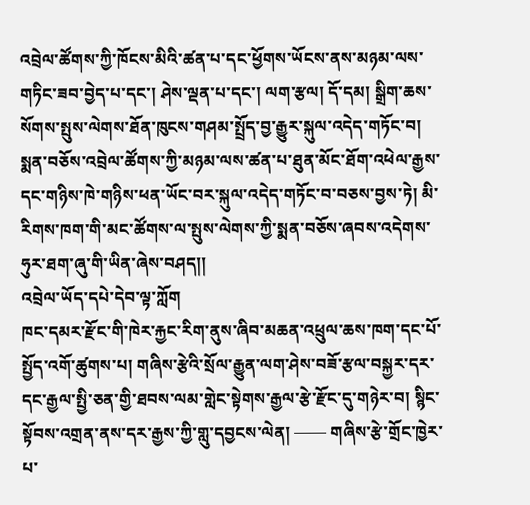འབྲེལ་ཚོགས་ཀྱི་ཁོངས་མིའི་ཚན་པ་དང་ཕྱོགས་ཡོངས་ནས་མཉམ་ལས་གཏིང་ཟབ་བྱེད་པ་དང་། ཤེས་ལྡན་པ་དང་། ལག་རྩལ། དོ་དམ། སྒྲིག་ཆས་སོགས་སྤུས་ལེགས་ཐོན་ཁུངས་གཤམ་སྤྲོད་བྱ་རྒྱུར་སྐུལ་འདེད་གཏོང་བ། སྨན་བཅོས་འབྲེལ་ཚོགས་ཀྱི་མཉམ་ལས་ཚན་པ་ཐུན་མོང་ཐོག་འཕེལ་རྒྱས་དང་གཉིས་ཁེ་གཉིས་ཕན་ཡོང་བར་སྐུལ་འདེད་གཏོང་བ་བཅས་བྱས་ཏེ། མི་རིགས་ཁག་གི་མང་ཚོགས་ལ་སྤུས་ལེགས་ཀྱི་སྨན་བཅོས་ཞབས་འདེགས་ཧུར་ཐག་ཞུ་གི་ཡིན་ཞེས་བཤད།།
འབྲེལ་ཡོད་དཔེ་དེབ་ལྟ་ཀློག
ཁང་དམར་རྫོང་གི་ཁེར་རྐྱང་རིག་ནུས་ཞིབ་མཆན་འཕྲུལ་ཆས་ཁག་དང་པོ་སྤྱོད་འགོ་ཚུགས་པ། གཞིས་རྩེའི་སྲོལ་རྒྱུན་ལག་ཤེས་བཟོ་རྩལ་བསྐྱར་དར་དང་རྒྱལ་སྤྱི་ཅན་གྱི་ཐབས་ལམ་གླེང་སྟེགས་རྒྱལ་རྩེ་རྫོང་དུ་གཉེར་བ། སྙིང་སྟོབས་འགྲན་ནས་དར་རྒྱས་ཀྱི་གླུ་དབྱངས་ལེན། —— གཞིས་རྩེ་གྲོང་ཁྱེར་པ་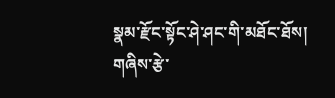སྣམ་རྫོང་སྟོང་ཤེ་ཤང་གི་མཐོང་ཐོས། གཞིས་རྩེ་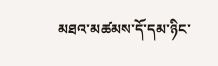མཐའ་མཚམས་དོ་དམ་ཉིང་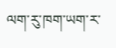ལག་རུ་ཁག་ཡག་ར་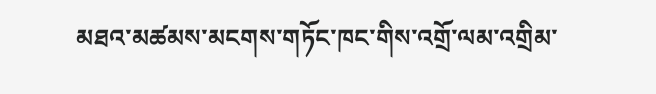མཐའ་མཚམས་མངགས་གཏོང་ཁང་གིས་འགྲོ་ལམ་འགྲིམ་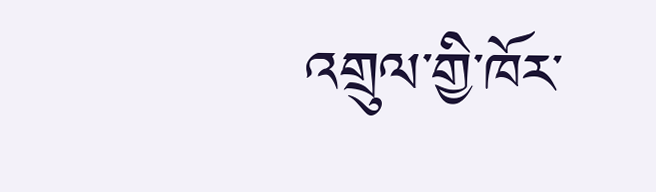འགྲུལ་གྱི་ཁོར་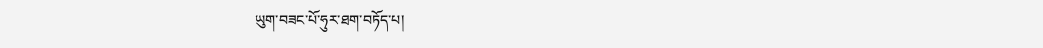ཡུག་བཟང་པོ་ཧུར་ཐག་བཏོད་པ།